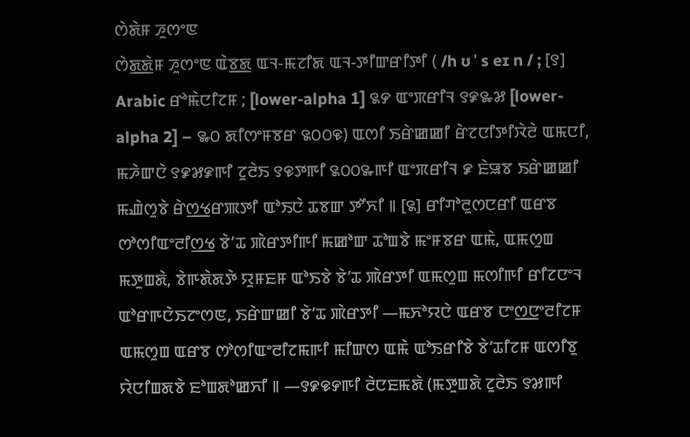ꯁꯥꯗꯥꯝ ꯍꯨꯁꯦꯟ
ꯁꯥꯗ꯭ꯗꯥꯝ ꯍꯨꯁꯦꯟ ꯑꯥꯕ꯭ꯗ ꯑꯜ-ꯃꯖꯤꯗ ꯑꯜ-ꯇꯤꯛꯔꯤꯇꯤ ( /h ʊ ˈ s eɪ n / ; [꯱] Arabic ꯔꯣꯃꯥꯅꯤꯖꯝ ; [lower-alpha 1] ꯲꯸ ꯑꯦꯞꯔꯤꯜ ꯱꯹꯳꯷ [lower-alpha 2] – ꯳꯰ ꯗꯤꯁꯦꯝꯕꯔ ꯲꯰꯰꯶) ꯑꯁꯤ ꯏꯔꯥꯀꯀꯤ ꯔꯥꯖꯅꯤꯇꯤꯋꯥꯂꯥ ꯑꯃꯅꯤ, ꯃꯍꯥꯛꯅꯥ ꯱꯹꯷꯹ꯒꯤ ꯖꯨꯂꯥꯏ ꯱꯶ꯇꯒꯤ ꯲꯰꯰꯳ꯒꯤ ꯑꯦꯞꯔꯤꯜ ꯹ ꯐꯥꯎꯕ ꯏꯔꯥꯀꯀꯤ ꯃꯉꯥꯁꯨꯕꯥ ꯔꯥꯁ꯭ꯠꯔꯄꯇꯤ ꯑꯣꯏꯅꯥ ꯊꯕꯛ ꯇꯧꯈꯤ ꯫ [꯲] ꯔꯤꯚꯣꯂꯨꯁꯅꯔꯤ ꯑꯔꯕ ꯁꯣꯁꯤꯑꯦꯂꯤꯁ꯭ꯠ ꯕꯥ’ꯊ ꯄꯥꯔꯇꯤꯒꯤ ꯃꯀꯣꯛ ꯊꯣꯡꯕꯥ ꯃꯦꯝꯕꯔ ꯑꯃꯥ, ꯑꯃꯁꯨꯡ ꯃꯇꯨꯡꯗꯥ, ꯕꯥꯒꯗꯥꯗꯇꯥ ꯌꯨꯝꯐꯝ ꯑꯣꯏꯕꯥ ꯕꯥ’ꯊ ꯄꯥꯔꯇꯤ ꯑꯃꯁꯨꯡ ꯃꯁꯤꯒꯤ ꯔꯤꯖꯅꯦꯜ ꯑꯣꯔꯒꯅꯥꯏꯖꯦꯁꯟ, ꯏꯔꯥꯛꯀꯤ ꯕꯥ’ꯊ ꯄꯥꯔꯇꯤ —ꯃꯈꯣꯌꯅꯥ ꯑꯔꯕ ꯅꯦꯁ꯭ꯅꯦꯂꯤꯖꯝ ꯑꯃꯁꯨꯡ ꯑꯔꯕ ꯁꯣꯁꯤꯑꯦꯂꯤꯖꯃꯒꯤ ꯃꯤꯛꯁ ꯑꯃꯥ ꯑꯣꯏꯔꯤꯕꯥ ꯕꯥ’ꯊꯤꯖꯝ ꯑꯁꯤꯕꯨ ꯌꯥꯅꯤꯡꯗꯕꯥ ꯐꯣꯡꯗꯣꯀꯈꯤ ꯫ —꯱꯹꯶꯸ꯒꯤ ꯂꯥꯅꯐꯃꯗꯥ (ꯃꯇꯨꯡꯗꯥ ꯖꯨꯂꯥꯏ ꯱꯷ꯒꯤ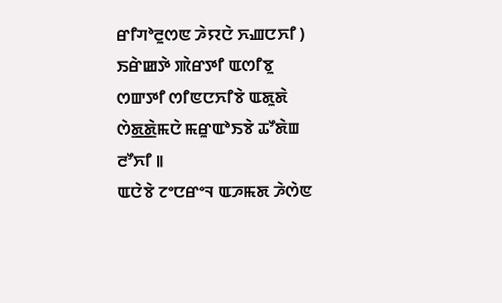ꯔꯤꯚꯣꯂꯨꯁꯟ ꯍꯥꯌꯅꯥ ꯈꯉꯅꯈꯤ ) ꯏꯔꯥꯀꯇꯥ ꯄꯥꯔꯇꯤ ꯑꯁꯤꯕꯨ ꯁꯛꯇꯤ ꯁꯤꯟꯅꯈꯤꯕꯥ ꯑꯗꯨꯗꯥ ꯁꯥꯗ꯭ꯗꯥꯃꯅꯥ ꯃꯔꯨꯑꯣꯏꯕꯥ ꯊꯧꯗꯥꯡ ꯂꯧꯈꯤ ꯫
ꯑꯅꯥꯕꯥ ꯖꯦꯅꯔꯦꯜ ꯑꯍꯃꯗ ꯍꯥꯁꯥꯟ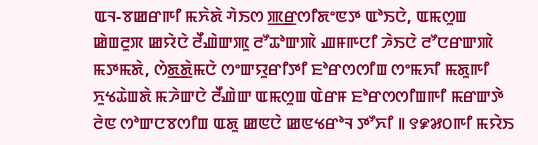ꯑꯜ-ꯕꯀꯔꯒꯤ ꯃꯈꯥꯗꯥ ꯚꯥꯏꯁ ꯄ꯭ꯔꯁꯤꯗꯦꯟꯇ ꯑꯣꯏꯅꯥ, ꯑꯃꯁꯨꯡ ꯀꯥꯡꯂꯨꯞ ꯀꯌꯥꯅꯥ ꯂꯩꯉꯥꯛꯄꯨ ꯂꯧꯊꯣꯛꯄꯥ ꯉꯝꯒꯅꯤ ꯍꯥꯏꯅꯥ ꯂꯧꯅꯔꯛꯄꯥ ꯃꯇꯃꯗꯥ, ꯁꯥꯗ꯭ꯗꯥꯃꯅꯥ ꯁꯦꯛꯌꯨꯔꯤꯇꯤ ꯐꯣꯔꯁꯁꯤꯡ ꯁꯦꯃꯈꯤ ꯃꯗꯨꯒꯤ ꯈꯨꯠꯊꯥꯡꯗꯥ ꯃꯍꯥꯛꯅꯥ ꯂꯩꯉꯥꯛ ꯑꯃꯁꯨꯡ ꯑꯥꯔꯝ ꯐꯣꯔꯁꯁꯤꯡꯒꯤ ꯃꯔꯛꯇꯥ ꯂꯥꯟ ꯁꯣꯛꯅꯕꯁꯤꯡ ꯑꯗꯨ ꯀꯟꯅꯥ ꯀꯟꯠꯔꯣꯜ ꯇꯧꯈꯤ ꯫ ꯱꯹꯷꯰ꯒꯤ ꯃꯌꯥꯏ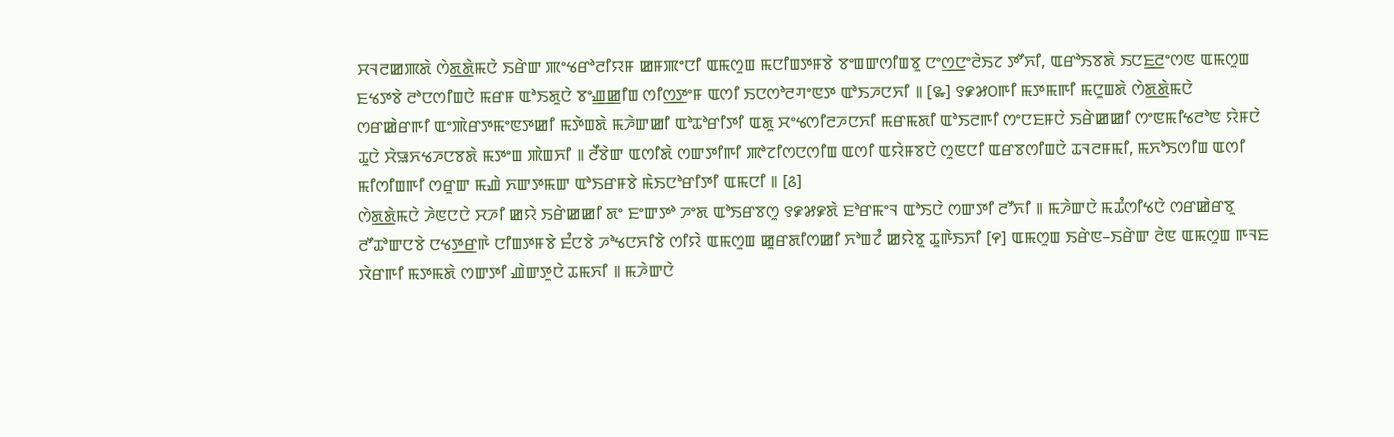ꯆꯜꯂꯀꯄꯗꯥ ꯁꯥꯗ꯭ꯗꯥꯃꯅꯥ ꯏꯔꯥꯛ ꯄꯦꯠꯔꯣꯂꯤꯌꯝ ꯀꯝꯄꯦꯅꯤ ꯑꯃꯁꯨꯡ ꯃꯅꯤꯡꯇꯝꯕꯥ ꯕꯦꯡꯛꯁꯤꯡꯕꯨ ꯅꯦꯁ꯭ꯅꯦꯂꯥꯏꯖ ꯇꯧꯈꯤ, ꯑꯔꯣꯏꯕꯗꯥ ꯏꯅꯐ꯭ꯂꯦꯁꯟ ꯑꯃꯁꯨꯡ ꯐꯠꯇꯕꯥ ꯂꯣꯅꯁꯤꯡꯅꯥ ꯃꯔꯝ ꯑꯣꯏꯗꯨꯅꯥ ꯕꯦꯉ꯭ꯀꯤꯡ ꯁꯤꯁ꯭ꯇꯦꯝ ꯑꯁꯤ ꯏꯅꯁꯣꯂꯚꯦꯟꯇ ꯑꯣꯏꯍꯅꯈꯤ ꯫ [꯳] ꯱꯹꯷꯰ꯒꯤ ꯃꯇꯃꯒꯤ ꯃꯅꯨꯡꯗꯥ ꯁꯥꯗ꯭ꯗꯥꯃꯅꯥ ꯁꯔꯀꯥꯔꯒꯤ ꯑꯦꯄꯥꯔꯇꯃꯦꯟꯇꯀꯤ ꯃꯇꯥꯡꯗꯥ ꯃꯍꯥꯛꯀꯤ ꯑꯣꯊꯣꯔꯤꯇꯤ ꯑꯗꯨ ꯆꯦꯠꯁꯤꯂꯍꯅꯈꯤ ꯃꯔꯃꯗꯤ ꯑꯣꯏꯂꯒꯤ ꯁꯦꯅꯐꯝꯅꯥ ꯏꯔꯥꯀꯀꯤ ꯁꯦꯟꯃꯤꯠꯂꯣꯟ ꯌꯥꯝꯅꯥ ꯊꯨꯅꯥ ꯆꯥꯎꯈꯠꯍꯅꯕꯗꯥ ꯃꯇꯦꯡ ꯄꯥꯡꯈꯤ ꯫ ꯂꯩꯕꯥꯛ ꯑꯁꯤꯗꯥ ꯁꯛꯇꯤꯒꯤ ꯄꯣꯖꯤꯁꯅꯁꯤꯡ ꯑꯁꯤ ꯑꯌꯥꯝꯕꯅꯥ ꯁꯨꯟꯅꯤ ꯑꯔꯕꯁꯤꯡꯅꯥ ꯊꯜꯂꯝꯃꯤ, ꯃꯈꯣꯏꯁꯤꯡ ꯑꯁꯤ ꯃꯤꯁꯤꯡꯒꯤ ꯁꯔꯨꯛ ꯃꯉꯥ ꯈꯛꯇꯃꯛ ꯑꯣꯏꯔꯝꯕꯥ ꯃꯥꯏꯅꯣꯔꯤꯇꯤ ꯑꯃꯅꯤ ꯫ [꯴]
ꯁꯥꯗ꯭ꯗꯥꯃꯅꯥ ꯍꯥꯟꯅꯅꯥ ꯆꯍꯤ ꯀꯌꯥ ꯏꯔꯥꯀꯀꯤ ꯗꯦ ꯐꯦꯛꯇꯣ ꯍꯦꯗ ꯑꯣꯏꯔꯕꯁꯨ ꯱꯹꯷꯹ꯗꯥ ꯐꯣꯔꯃꯦꯜ ꯑꯣꯏꯅꯥ ꯁꯛꯇꯤ ꯂꯧꯈꯤ ꯫ ꯃꯍꯥꯛꯅꯥ ꯃꯊꯪꯁꯤꯠꯅꯥ ꯁꯔꯀꯥꯔꯕꯨ ꯂꯧꯊꯣꯛꯅꯕꯥ ꯅꯠꯇ꯭ꯔꯒꯥ ꯅꯤꯡꯇꯝꯕꯥ ꯐꯪꯅꯕꯥ ꯍꯣꯠꯅꯈꯤꯕꯥ ꯁꯤꯌꯥ ꯑꯃꯁꯨꯡ ꯀꯨꯔꯗꯤꯁꯀꯤ ꯈꯣꯡꯖꯪ ꯀꯌꯥꯕꯨ ꯊꯨꯒꯥꯏꯈꯤ [꯵] ꯑꯃꯁꯨꯡ ꯏꯔꯥꯟ–ꯏꯔꯥꯛ ꯂꯥꯟ ꯑꯃꯁꯨꯡ ꯒꯜꯐ ꯋꯥꯔꯒꯤ ꯃꯇꯃꯗꯥ ꯁꯛꯇꯤ ꯉꯥꯛꯇꯨꯅꯥ ꯊꯃꯈꯤ ꯫ ꯃꯍꯥꯛꯅꯥ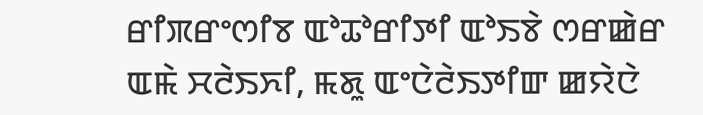ꯔꯤꯞꯔꯦꯁꯤꯕ ꯑꯣꯊꯣꯔꯤꯇꯤ ꯑꯣꯏꯕꯥ ꯁꯔꯀꯥꯔ ꯑꯃꯥ ꯆꯂꯥꯏꯈꯤ, ꯃꯗꯨ ꯑꯦꯅꯥꯂꯥꯏꯇꯤꯛ ꯀꯌꯥꯅꯥ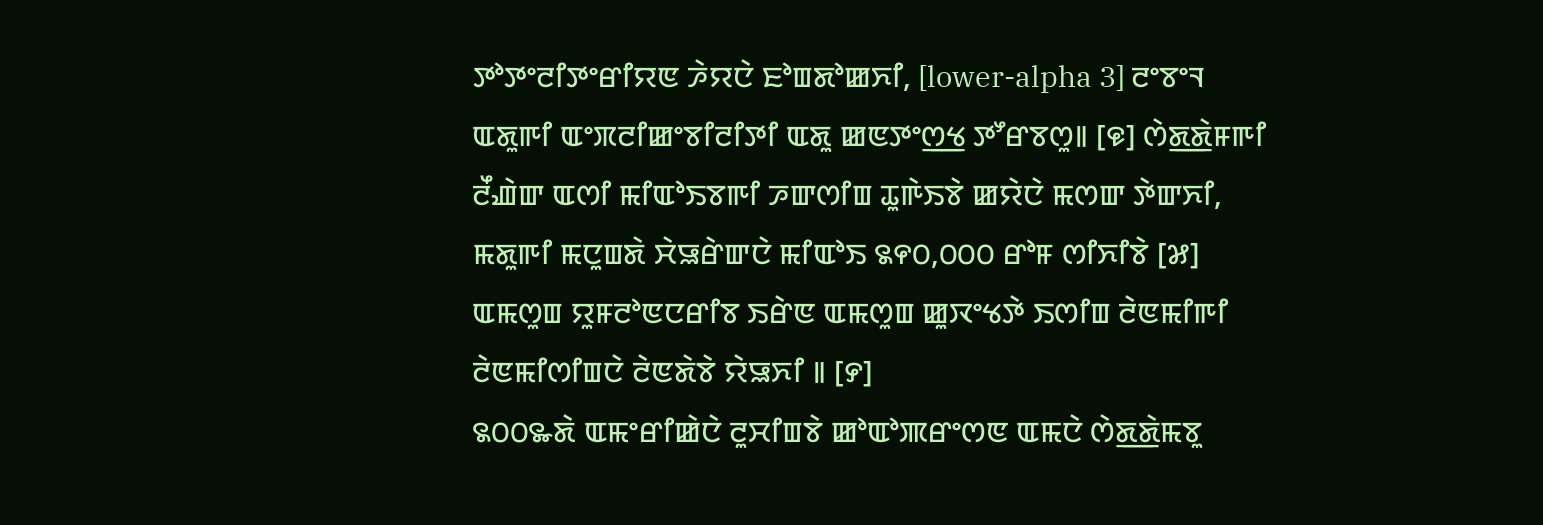ꯇꯣꯇꯦꯂꯤꯇꯦꯔꯤꯌꯟ ꯍꯥꯌꯅꯥ ꯐꯣꯡꯗꯣꯀꯈꯤ, [lower-alpha 3] ꯂꯦꯕꯦꯜ ꯑꯗꯨꯒꯤ ꯑꯦꯞꯂꯤꯀꯦꯕꯤꯂꯤꯇꯤ ꯑꯗꯨ ꯀꯟꯇꯦꯁ꯭ꯠ ꯇꯧꯔꯕꯁꯨ꯫ [꯶] ꯁꯥꯗ꯭ꯗꯥꯝꯒꯤ ꯂꯩꯉꯥꯛ ꯑꯁꯤ ꯃꯤꯑꯣꯏꯕꯒꯤ ꯍꯛꯁꯤꯡ ꯊꯨꯒꯥꯏꯕꯥ ꯀꯌꯥꯅꯥ ꯃꯁꯛ ꯇꯥꯛꯈꯤ, ꯃꯗꯨꯒꯤ ꯃꯅꯨꯡꯗꯥ ꯆꯥꯎꯔꯥꯛꯅꯥ ꯃꯤꯑꯣꯏ ꯲꯵꯰,꯰꯰꯰ ꯔꯣꯝ ꯁꯤꯈꯤꯕꯥ [꯷] ꯑꯃꯁꯨꯡ ꯌꯨꯝꯂꯣꯟꯅꯔꯤꯕ ꯏꯔꯥꯟ ꯑꯃꯁꯨꯡ ꯀꯨꯋꯦꯠꯇꯥ ꯏꯁꯤꯡ ꯂꯥꯟꯃꯤꯒꯤ ꯂꯥꯟꯃꯤꯁꯤꯡꯅꯥ ꯂꯥꯟꯗꯥꯕꯥ ꯌꯥꯎꯈꯤ ꯫ [꯸]
꯲꯰꯰꯳ꯗꯥ ꯑꯃꯦꯔꯤꯀꯥꯅꯥ ꯂꯨꯆꯤꯡꯕꯥ ꯀꯣꯑꯣꯄꯔꯦꯁꯟ ꯑꯃꯅꯥ ꯁꯥꯗ꯭ꯗꯥꯃꯕꯨ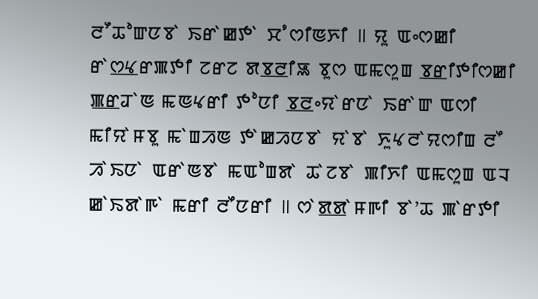ꯂꯧꯊꯣꯛꯅꯕꯥ ꯏꯔꯥꯀꯇꯥ ꯆꯪꯁꯤꯟꯈꯤ ꯫ ꯌꯨ ꯑꯦꯁꯀꯤ ꯔꯥꯁ꯭ꯠꯔꯄꯇꯤ ꯖꯔꯖ ꯗꯕ꯭ꯂꯤꯎ ꯕꯨꯁ ꯑꯃꯁꯨꯡ ꯕ꯭ꯔꯤꯇꯤꯁꯀꯤ ꯄ꯭ꯔꯙꯥꯟ ꯃꯟꯠꯔꯤ ꯇꯣꯅꯤ ꯕ꯭ꯂꯦꯌꯥꯔꯅꯥ ꯏꯔꯥꯛ ꯑꯁꯤ ꯃꯤꯌꯥꯝꯕꯨ ꯃꯥꯡꯍꯟ ꯇꯥꯀꯍꯅꯕꯥ ꯌꯥꯕꯥ ꯈꯨꯠꯂꯥꯌꯁꯤꯡ ꯂꯩ ꯍꯥꯏꯅꯥ ꯑꯔꯥꯟꯕꯥ ꯃꯑꯣꯡꯗꯥ ꯊꯥꯖꯕꯥ ꯄꯤꯈꯤ ꯑꯃꯁꯨꯡ ꯑꯜ ꯀꯥꯏꯗꯥꯒꯥ ꯃꯔꯤ ꯂꯩꯅꯔꯤ ꯫ ꯁꯥꯗ꯭ꯗꯥꯝꯒꯤ ꯕꯥ’ꯊ ꯄꯥꯔꯇꯤ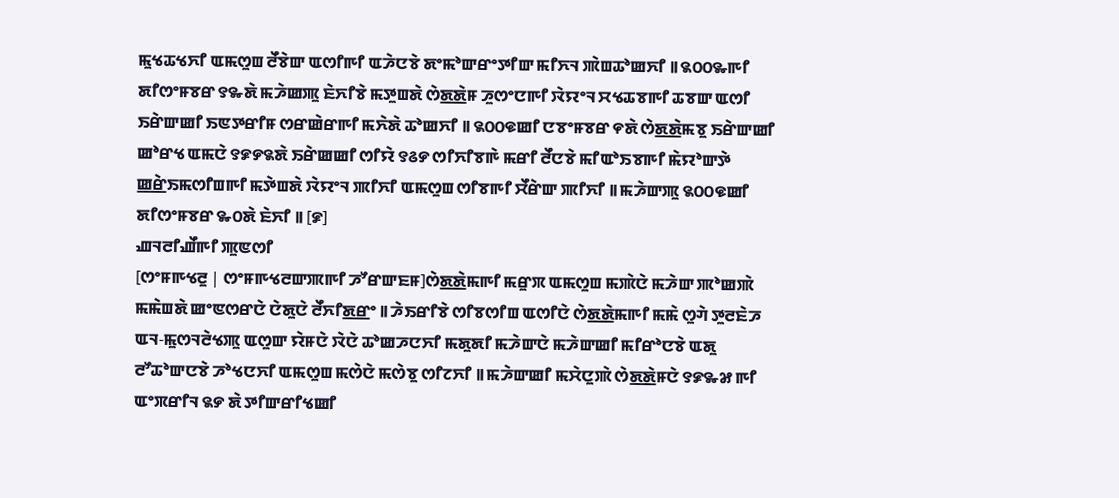ꯃꯨꯠꯊꯠꯈꯤ ꯑꯃꯁꯨꯡ ꯂꯩꯕꯥꯛ ꯑꯁꯤꯒꯤ ꯑꯍꯥꯅꯕꯥ ꯗꯦꯃꯣꯛꯔꯦꯇꯤꯛ ꯃꯤꯈꯜ ꯄꯥꯡꯊꯣꯀꯈꯤ ꯫ ꯲꯰꯰꯳ꯒꯤ ꯗꯤꯁꯦꯝꯕꯔ ꯱꯳ꯗꯥ ꯃꯍꯥꯀꯄꯨ ꯐꯥꯈꯤꯕꯥ ꯃꯇꯨꯡꯗꯥ ꯁꯥꯗ꯭ꯗꯥꯝ ꯍꯨꯁꯦꯅꯒꯤ ꯋꯥꯌꯦꯜ ꯆꯠꯊꯕꯒꯤ ꯊꯕꯛ ꯑꯁꯤ ꯏꯔꯥꯛꯀꯤ ꯏꯟꯇꯔꯤꯝ ꯁꯔꯀꯥꯔꯒꯤ ꯃꯈꯥꯗꯥ ꯊꯣꯀꯈꯤ ꯫ ꯲꯰꯰꯶ꯀꯤ ꯅꯕꯦꯝꯕꯔ ꯵ꯗꯥ ꯁꯥꯗ꯭ꯗꯥꯃꯕꯨ ꯏꯔꯥꯛꯀꯤ ꯀꯣꯔꯠ ꯑꯃꯅꯥ ꯱꯹꯸꯲ꯗꯥ ꯏꯔꯥꯀꯀꯤ ꯁꯤꯌꯥ ꯱꯴꯸ ꯁꯤꯈꯤꯕꯒꯥ ꯃꯔꯤ ꯂꯩꯅꯕꯥ ꯃꯤꯑꯣꯏꯕꯒꯤ ꯃꯥꯌꯣꯛꯇꯥ ꯀ꯭ꯔꯥꯏꯃꯁꯤꯡꯒꯤ ꯃꯇꯥꯡꯗꯥ ꯋꯥꯌꯦꯜ ꯄꯤꯈꯤ ꯑꯃꯁꯨꯡ ꯁꯤꯕꯒꯤ ꯆꯩꯔꯥꯛ ꯄꯤꯈꯤ ꯫ ꯃꯍꯥꯛꯄꯨ ꯲꯰꯰꯶ꯀꯤ ꯗꯤꯁꯦꯝꯕꯔ ꯳꯰ꯗꯥ ꯐꯥꯈꯤ ꯫ [꯹]
ꯉꯜꯂꯤꯉꯩꯒꯤ ꯄꯨꯟꯁꯤ
[ꯁꯦꯝꯒꯠꯂꯨ | ꯁꯦꯝꯒꯠꯂꯛꯄꯒꯤ ꯍꯧꯔꯛꯐꯝ]ꯁꯥꯗ꯭ꯗꯥꯃꯒꯤ ꯃꯔꯨꯞ ꯑꯃꯁꯨꯡ ꯃꯄꯥꯅꯥ ꯃꯍꯥꯛ ꯄꯣꯀꯄꯥ ꯃꯃꯥꯡꯗꯥ ꯀꯦꯟꯁꯔꯅꯥ ꯅꯥꯗꯨꯅꯥ ꯂꯩꯈꯤꯗ꯭ꯔꯦ ꯫ ꯍꯥꯏꯔꯤꯕꯥ ꯁꯤꯕꯁꯤꯡ ꯑꯁꯤꯅꯥ ꯁꯥꯗ꯭ꯗꯥꯃꯒꯤ ꯃꯃꯥ ꯁꯨꯚꯥ ꯇꯨꯂꯐꯥꯍ ꯑꯜ-ꯃꯨꯁꯜꯂꯥꯠꯄꯨ ꯑꯁꯨꯛ ꯌꯥꯝꯅꯥ ꯋꯥꯅꯥ ꯊꯣꯀꯍꯅꯈꯤ ꯃꯗꯨꯗꯤ ꯃꯍꯥꯛꯅꯥ ꯃꯍꯥꯛꯀꯤ ꯃꯤꯔꯣꯅꯕꯥ ꯑꯗꯨ ꯂꯧꯊꯣꯛꯅꯕꯥ ꯍꯣꯠꯅꯈꯤ ꯑꯃꯁꯨꯡ ꯃꯁꯥꯅꯥ ꯃꯁꯥꯕꯨ ꯁꯤꯖꯈꯤ ꯫ ꯃꯍꯥꯛꯀꯤ ꯃꯆꯥꯅꯨꯄꯥ ꯁꯥꯗ꯭ꯗꯥꯝꯅꯥ ꯱꯹꯳꯷ ꯒꯤ ꯑꯦꯞꯔꯤꯜ ꯲꯸ ꯗꯥ ꯇꯤꯛꯔꯤꯠꯀꯤ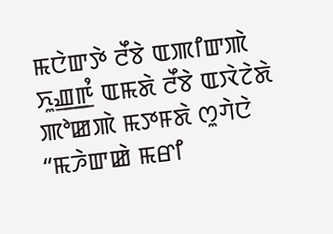ꯃꯅꯥꯛꯇꯥ ꯂꯩꯕꯥ ꯑꯄꯤꯛꯄꯥ ꯈꯨꯉ꯭ꯒꯪ ꯑꯃꯗꯥ ꯂꯩꯕꯥ ꯑꯋꯥꯖꯥꯗꯥ ꯄꯣꯀꯄꯥ ꯃꯇꯝꯗꯥ ꯁꯨꯚꯥꯅꯥ “ꯃꯍꯥꯛꯀꯥ ꯃꯔꯤ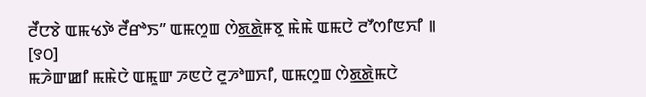ꯂꯩꯅꯕꯥ ꯑꯃꯠꯇꯥ ꯂꯩꯔꯣꯏ” ꯑꯃꯁꯨꯡ ꯁꯥꯗ꯭ꯗꯥꯝꯕꯨ ꯃꯥꯃꯥ ꯑꯃꯅꯥ ꯂꯧꯁꯤꯟꯈꯤ ꯫ [꯱꯰]
ꯃꯍꯥꯛꯀꯤ ꯃꯃꯥꯅꯥ ꯑꯃꯨꯛ ꯍꯟꯅꯥ ꯂꯨꯍꯣꯡꯈꯤ, ꯑꯃꯁꯨꯡ ꯁꯥꯗ꯭ꯗꯥꯃꯅꯥ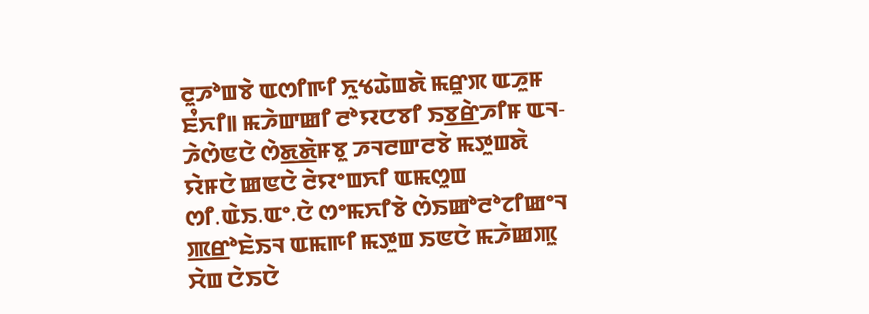ꯂꯨꯍꯣꯡꯕꯥ ꯑꯁꯤꯒꯤ ꯈꯨꯠꯊꯥꯡꯗꯥ ꯃꯔꯨꯞ ꯑꯍꯨꯝ ꯐꯪꯈꯤ꯫ ꯃꯍꯥꯛꯀꯤ ꯂꯣꯌꯅꯕꯤ ꯏꯕ꯭ꯔꯥꯍꯤꯝ ꯑꯜ-ꯍꯥꯁꯥꯟꯅꯥ ꯁꯥꯗ꯭ꯗꯥꯝꯕꯨ ꯍꯜꯂꯛꯂꯕꯥ ꯃꯇꯨꯡꯗꯥ ꯌꯥꯝꯅꯥ ꯀꯟꯅꯥ ꯂꯥꯌꯦꯡꯈꯤ ꯑꯃꯁꯨꯡ ꯁꯤ.ꯑꯥꯏ.ꯑꯦ.ꯅꯥ ꯁꯦꯃꯈꯤꯕꯥ ꯁꯥꯏꯀꯣꯂꯣꯖꯤꯀꯦꯜ ꯄ꯭ꯔꯣꯐꯥꯏꯜ ꯑꯃꯒꯤ ꯃꯇꯨꯡ ꯏꯟꯅꯥ ꯃꯍꯥꯀꯄꯨ ꯆꯥꯡ ꯅꯥꯏꯅꯥ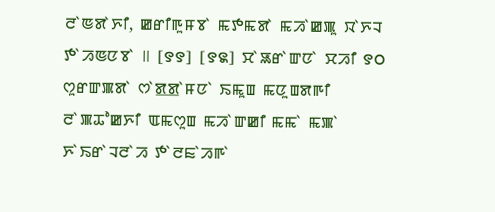ꯂꯥꯟꯗꯥꯈꯤ, ꯀꯔꯤꯒꯨꯝꯕꯥ ꯃꯇꯃꯗꯥ ꯃꯍꯥꯀꯄꯨ ꯋꯥꯈꯜ ꯇꯥꯍꯟꯅꯕꯥ ꯫ [꯱꯱] [꯱꯲] ꯆꯥꯎꯔꯥꯛꯅꯥ ꯆꯍꯤ ꯱꯰ ꯁꯨꯔꯛꯄꯗꯥ ꯁꯥꯗ꯭ꯗꯥꯝꯅꯥ ꯏꯃꯨꯡ ꯃꯅꯨꯡꯗꯒꯤ ꯂꯥꯄꯊꯣꯀꯈꯤ ꯑꯃꯁꯨꯡ ꯃꯍꯥꯛꯀꯤ ꯃꯃꯥ ꯃꯄꯥ ꯈꯥꯏꯔꯥꯜꯂꯥꯍ ꯇꯥꯂꯐꯥꯍꯒꯥ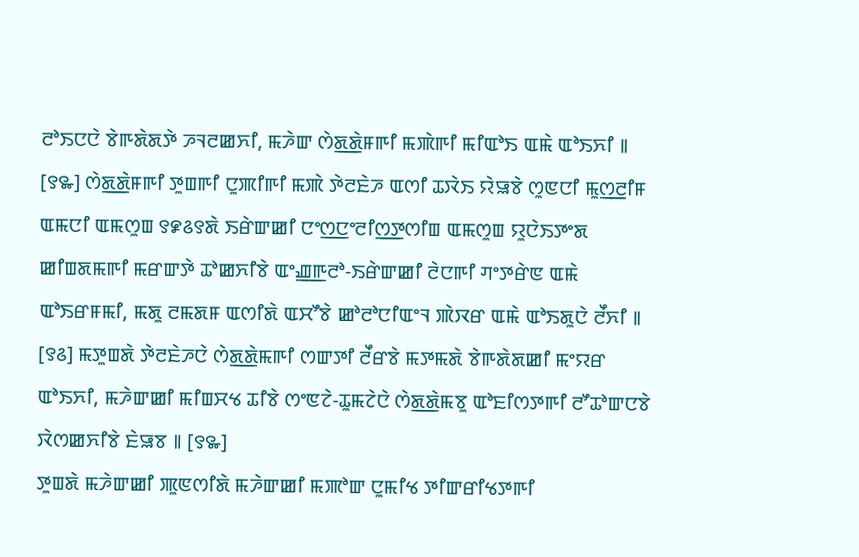ꯂꯣꯏꯅꯅꯥ ꯕꯥꯒꯗꯥꯗꯇꯥ ꯍꯜꯂꯀꯈꯤ, ꯃꯍꯥꯛ ꯁꯥꯗ꯭ꯗꯥꯝꯒꯤ ꯃꯄꯥꯒꯤ ꯃꯤꯑꯣꯏ ꯑꯃꯥ ꯑꯣꯏꯈꯤ ꯫ [꯱꯳] ꯁꯥꯗ꯭ꯗꯥꯝꯒꯤ ꯇꯨꯡꯒꯤ ꯅꯨꯄꯤꯒꯤ ꯃꯄꯥ ꯇꯥꯂꯐꯥꯍ ꯑꯁꯤ ꯊꯋꯥꯏ ꯌꯥꯎꯕꯥ ꯁꯨꯟꯅꯤ ꯃꯨꯁ꯭ꯂꯤꯝ ꯑꯃꯅꯤ ꯑꯃꯁꯨꯡ ꯱꯹꯴꯱ꯗꯥ ꯏꯔꯥꯛꯀꯤ ꯅꯦꯁ꯭ꯅꯦꯂꯤꯁ꯭ꯇꯁꯤꯡ ꯑꯃꯁꯨꯡ ꯌꯨꯅꯥꯏꯇꯦꯗ ꯀꯤꯡꯗꯃꯒꯤ ꯃꯔꯛꯇꯥ ꯊꯣꯀꯈꯤꯕꯥ ꯑꯦꯉ꯭ꯒꯂꯣ-ꯏꯔꯥꯛꯀꯤ ꯂꯥꯅꯒꯤ ꯚꯦꯇꯔꯥꯟ ꯑꯃꯥ ꯑꯣꯏꯔꯝꯃꯤ, ꯃꯗꯨ ꯂꯃꯗꯝ ꯑꯁꯤꯗꯥ ꯑꯆꯧꯕꯥ ꯀꯣꯂꯣꯅꯤꯑꯦꯜ ꯄꯥꯋꯔ ꯑꯃꯥ ꯑꯣꯏꯗꯨꯅꯥ ꯂꯩꯈꯤ ꯫ [꯱꯴] ꯃꯇꯨꯡꯗꯥ ꯇꯥꯂꯐꯥꯍꯅꯥ ꯁꯥꯗ꯭ꯗꯥꯃꯒꯤ ꯁꯛꯇꯤ ꯂꯩꯔꯕꯥ ꯃꯇꯃꯗꯥ ꯕꯥꯒꯗꯥꯗꯀꯤ ꯃꯦꯌꯔ ꯑꯣꯏꯈꯤ, ꯃꯍꯥꯛꯀꯤ ꯃꯤꯡꯆꯠ ꯊꯤꯕꯥ ꯁꯦꯟꯖꯥ-ꯊꯨꯃꯖꯥꯅꯥ ꯁꯥꯗ꯭ꯗꯥꯃꯕꯨ ꯑꯣꯐꯤꯁꯇꯒꯤ ꯂꯧꯊꯣꯛꯅꯕꯥ ꯋꯥꯁꯀꯈꯤꯕꯥ ꯐꯥꯎꯕ ꯫ [꯱꯳]
ꯇꯨꯡꯗꯥ ꯃꯍꯥꯛꯀꯤ ꯄꯨꯟꯁꯤꯗꯥ ꯃꯍꯥꯛꯀꯤ ꯃꯄꯣꯛ ꯅꯨꯃꯤꯠ ꯇꯤꯛꯔꯤꯠꯇꯒꯤ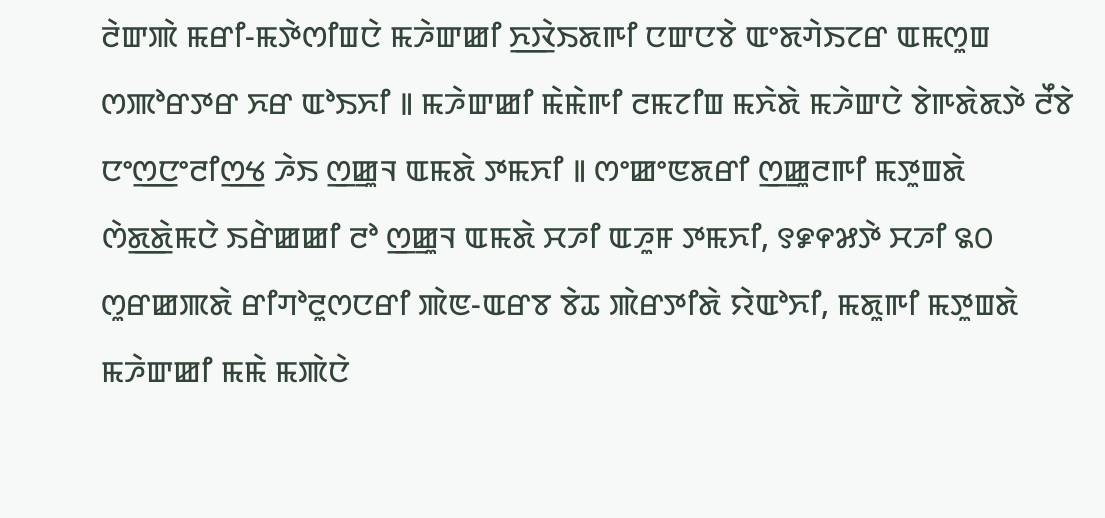ꯂꯥꯛꯄꯥ ꯃꯔꯤ-ꯃꯇꯥꯁꯤꯡꯅꯥ ꯃꯍꯥꯛꯀꯤ ꯈ꯭ꯋꯥꯏꯗꯒꯤ ꯅꯛꯅꯕꯥ ꯑꯦꯗꯚꯥꯏꯖꯔ ꯑꯃꯁꯨꯡ ꯁꯄꯣꯔꯇꯔ ꯈꯔ ꯑꯣꯏꯈꯤ ꯫ ꯃꯍꯥꯛꯀꯤ ꯃꯥꯃꯥꯒꯤ ꯂꯃꯖꯤꯡ ꯃꯈꯥꯗꯥ ꯃꯍꯥꯛꯅꯥ ꯕꯥꯒꯗꯥꯗꯇꯥ ꯂꯩꯕꯥ ꯅꯦꯁ꯭ꯅꯦꯂꯤꯁ꯭ꯠ ꯍꯥꯏ ꯁ꯭ꯀꯨꯜ ꯑꯃꯗꯥ ꯇꯃꯈꯤ ꯫ ꯁꯦꯀꯦꯟꯗꯔꯤ ꯁ꯭ꯀꯨꯂꯒꯤ ꯃꯇꯨꯡꯗꯥ ꯁꯥꯗ꯭ꯗꯥꯃꯅꯥ ꯏꯔꯥꯀꯀꯤ ꯂꯣ ꯁ꯭ꯀꯨꯜ ꯑꯃꯗꯥ ꯆꯍꯤ ꯑꯍꯨꯝ ꯇꯃꯈꯤ, ꯱꯹꯵꯷ꯇꯥ ꯆꯍꯤ ꯲꯰ ꯁꯨꯔꯀꯄꯗꯥ ꯔꯤꯚꯣꯂꯨꯁꯅꯔꯤ ꯄꯥꯟ-ꯑꯔꯕ ꯕꯥꯊ ꯄꯥꯔꯇꯤꯗꯥ ꯌꯥꯑꯣꯈꯤ, ꯃꯗꯨꯒꯤ ꯃꯇꯨꯡꯗꯥ ꯃꯍꯥꯛꯀꯤ ꯃꯃꯥ ꯃꯄꯥꯅꯥ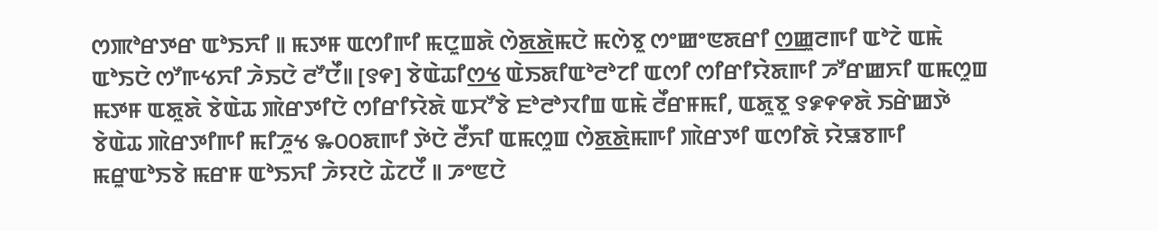ꯁꯄꯣꯔꯇꯔ ꯑꯣꯏꯈꯤ ꯫ ꯃꯇꯝ ꯑꯁꯤꯒꯤ ꯃꯅꯨꯡꯗꯥ ꯁꯥꯗ꯭ꯗꯥꯃꯅꯥ ꯃꯁꯥꯕꯨ ꯁꯦꯀꯦꯟꯗꯔꯤ ꯁ꯭ꯀꯨꯂꯒꯤ ꯑꯣꯖꯥ ꯑꯃꯥ ꯑꯣꯏꯅꯥ ꯁꯧꯒꯠꯈꯤ ꯍꯥꯏꯅꯥ ꯂꯧꯅꯩ꯫ [꯱꯵] ꯕꯥꯑꯥꯊꯤꯁ꯭ꯠ ꯑꯥꯏꯗꯤꯑꯣꯂꯣꯖꯤ ꯑꯁꯤ ꯁꯤꯔꯤꯌꯥꯗꯒꯤ ꯍꯧꯔꯀꯈꯤ ꯑꯃꯁꯨꯡ ꯃꯇꯝ ꯑꯗꯨꯗꯥ ꯕꯥꯑꯥꯊ ꯄꯥꯔꯇꯤꯅꯥ ꯁꯤꯔꯤꯌꯥꯗꯥ ꯑꯆꯧꯕꯥ ꯐꯣꯂꯣꯋꯤꯡ ꯑꯃꯥ ꯂꯩꯔꯝꯃꯤ, ꯑꯗꯨꯕꯨ ꯱꯹꯵꯵ꯗꯥ ꯏꯔꯥꯀꯇꯥ ꯕꯥꯑꯥꯊ ꯄꯥꯔꯇꯤꯒꯤ ꯃꯤꯍꯨꯠ ꯳꯰꯰ꯗꯒꯤ ꯇꯥꯅꯥ ꯂꯩꯈꯤ ꯑꯃꯁꯨꯡ ꯁꯥꯗ꯭ꯗꯥꯃꯒꯤ ꯄꯥꯔꯇꯤ ꯑꯁꯤꯗꯥ ꯌꯥꯎꯕꯒꯤ ꯃꯔꯨꯑꯣꯏꯕꯥ ꯃꯔꯝ ꯑꯣꯏꯈꯤ ꯍꯥꯌꯅꯥ ꯊꯥꯖꯅꯩ ꯫ ꯍꯦꯟꯅꯥ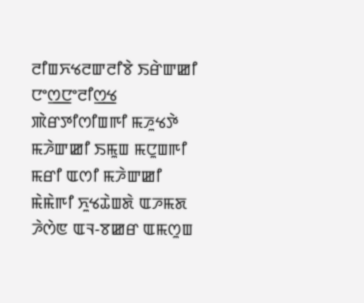ꯂꯤꯡꯈꯠꯂꯛꯂꯤꯕꯥ ꯏꯔꯥꯛꯀꯤ ꯅꯦꯁ꯭ꯅꯦꯂꯤꯁ꯭ꯠ ꯄꯥꯔꯇꯤꯁꯤꯡꯒꯤ ꯃꯍꯨꯠꯇꯥ ꯃꯍꯥꯛꯀꯤ ꯏꯃꯨꯡ ꯃꯅꯨꯡꯒꯤ ꯃꯔꯤ ꯑꯁꯤ ꯃꯍꯥꯛꯀꯤ ꯃꯥꯃꯥꯒꯤ ꯈꯨꯠꯊꯥꯡꯗꯥ ꯑꯍꯃꯗ ꯍꯥꯁꯥꯟ ꯑꯜ-ꯕꯀꯔ ꯑꯃꯁꯨꯡ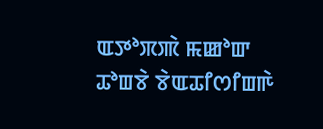ꯑꯇꯣꯞꯄꯥ ꯃꯀꯣꯛ ꯊꯣꯡꯕꯥ ꯕꯥꯑꯊꯤꯁꯤꯡꯒꯥ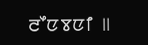ꯂꯩꯅꯕꯅꯤ ꯫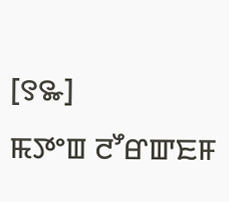[꯱꯳]
ꯃꯇꯦꯡ ꯂꯧꯔꯛꯐꯝ